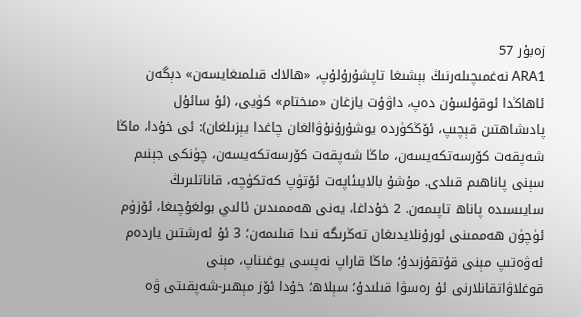زەبۇر 57
ARA1 نەغمىچىلەرنىڭ بېشىغا تاپشۇرۇلۇپ، «ھالاك قىلمىغايسەن» دېگەن ئاھاڭدا ئوقۇلسۇن دەپ، داۋۇت يازغان «مىختام» كۈيى، (ئۇ سائۇل پادىشاھتىن قېچىپ، ئۆڭكۈردە يوشۇرۇنۇۋالغان چاغدا يېزىلغان): ئى خۇدا، ماڭا شەپقەت كۆرسەتكەيسەن، ماڭا شەپقەت كۆرسەتكەيسەن، چۈنكى جېنىم سېنى پاناھىم قىلدى. مۇشۇ بالايىئاپەت ئۆتۈپ كەتكۈچە، قاناتلىرىڭ سايىسىدە پاناھ تاپىمەن. 2 خۇداغا، يەنى ھەممىدىن ئالىي بولغۇچىغا، ئۆزۈم ئۈچۈن ھەممىنى ئورۇنلايدىغان تەڭرىگە نىدا قىلىمەن؛ 3 ئۇ ئەرشتىن ياردەم ئەۋەتىپ مېنى قۇتقۇزىدۇ؛ ماڭا قاراپ نەپسى يوغىناپ، مېنى قوغلاۋاتقانلارنى ئۇ رەسۋا قىلىدۇ؛ سېلاھ؛ خۇدا ئۆز مېھىر-شەپقىتى ۋە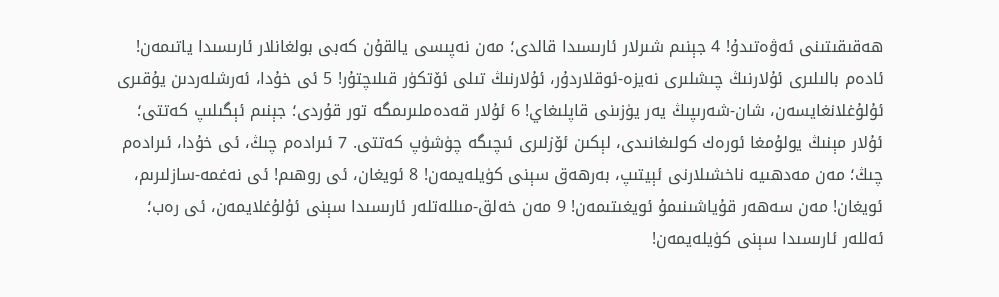ھەقىقىتىنى ئەۋەتىدۇ! 4 جېنىم شىرلار ئارىسىدا قالدى؛ مەن نەپىسى يالقۇن كەبى بولغانلار ئارىسىدا ياتىمەن! ئادەم بالىلىرى ئۇلارنىڭ چىشلىرى نەيزە-ئوقلاردۇر، ئۇلارنىڭ تىلى ئۆتكۈر قىلىچتۇر! 5 ئى خۇدا، ئەرشلەردىن يۇقىرى ئۇلۇغلانغايسەن، شان-شەرىپىڭ يەر يۈزىنى قاپلىغاي! 6 ئۇلار قەدەملىرىمگە تور قۇردى؛ جېنىم ئېگىلىپ كەتتى؛ ئۇلار مېنىڭ يولۇمغا ئورەك كولىغانىدى، لېكىن ئۆزلىرى ئىچىگە چۈشۈپ كەتتى. 7 ئىرادەم چىڭ، ئى خۇدا، ئىرادەم چىڭ؛ مەن مەدھىيە ناخشىلارنى ئېيتىپ، بەرھەق سېنى كۈيلەيمەن! 8 ئويغان، ئى روھىم! ئى نەغمە-سازلىرىم، ئويغان! مەن سەھەر قۇياشىنىمۇ ئويغىتىمەن! 9 مەن خەلق-مىللەتلەر ئارىسىدا سېنى ئۇلۇغلايمەن، ئى رەب؛ ئەللەر ئارىسىدا سېنى كۈيلەيمەن!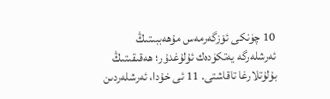10 چۈنكى ئۆزگەرمەس مۇھەببىتىڭ ئەرشلەرگە يەتكۈدەك ئۇلۇغدۇر؛ ھەقىقىتىڭ بۇلۇتلارغا تاقاشتى. 11 ئى خۇدا، ئەرشلەردىن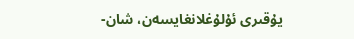يۇقىرى ئۇلۇغلانغايسەن، شان-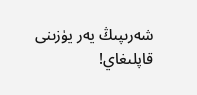شەرىپىڭ يەر يۈزىنى قاپلىغاي!